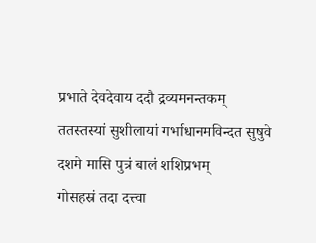प्रभाते देवदेवाय ददौ द्रव्यमनन्तकम्
ततस्तस्यां सुशीलायां गर्भाधानमविन्दत सुषुवे दशमे मासि पुत्रं बालं शशिप्रभम्
गोसहस्रं तदा दत्त्वा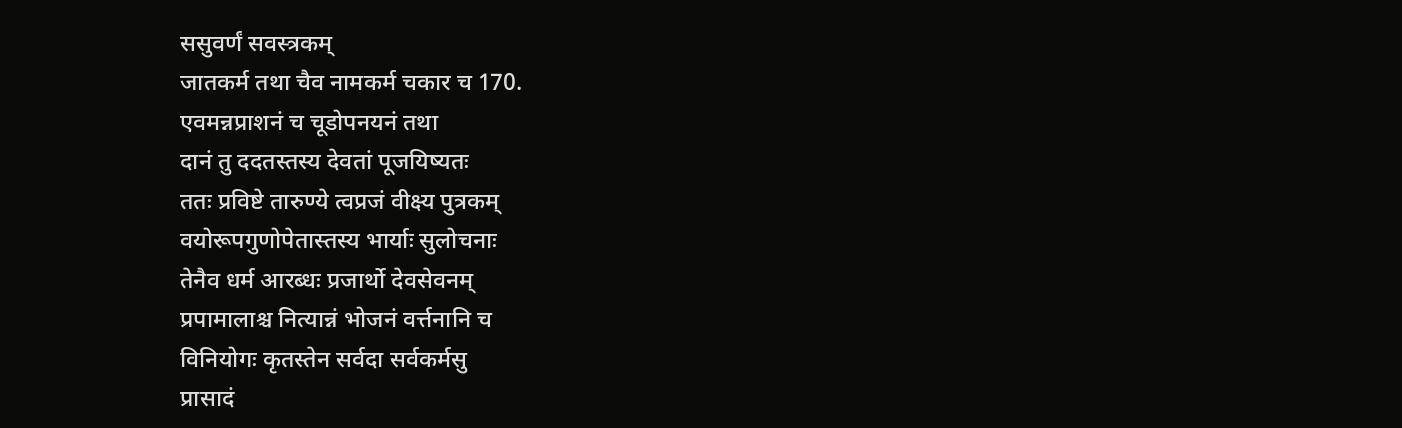ससुवर्णं सवस्त्रकम्
जातकर्म तथा चैव नामकर्म चकार च 170.
एवमन्नप्राशनं च चूडोपनयनं तथा
दानं तु ददतस्तस्य देवतां पूजयिष्यतः
ततः प्रविष्टे तारुण्ये त्वप्रजं वीक्ष्य पुत्रकम्
वयोरूपगुणोपेतास्तस्य भार्याः सुलोचनाः
तेनैव धर्म आरब्धः प्रजार्थो देवसेवनम्
प्रपामालाश्च नित्यान्नं भोजनं वर्त्तनानि च
विनियोगः कृतस्तेन सर्वदा सर्वकर्मसु
प्रासादं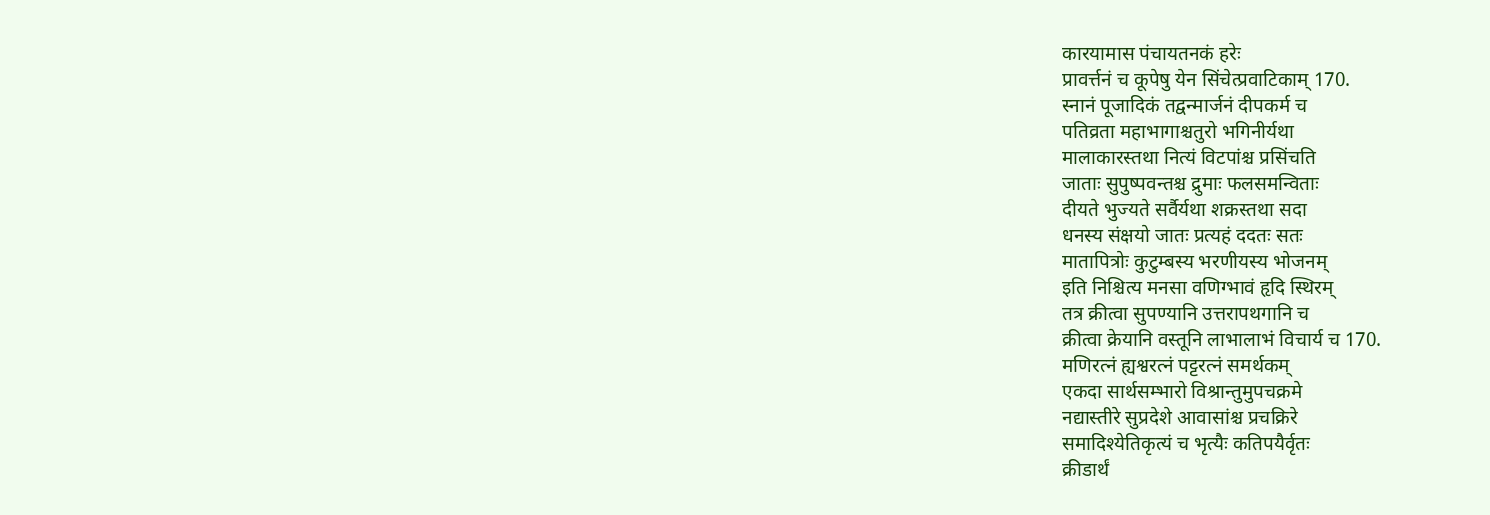कारयामास पंचायतनकं हरेः
प्रावर्त्तनं च कूपेषु येन सिंचेत्प्रवाटिकाम् 170.
स्नानं पूजादिकं तद्वन्मार्जनं दीपकर्म च
पतिव्रता महाभागाश्चतुरो भगिनीर्यथा
मालाकारस्तथा नित्यं विटपांश्च प्रसिंचति
जाताः सुपुष्पवन्तश्च द्रुमाः फलसमन्विताः
दीयते भुज्यते सर्वैर्यथा शक्रस्तथा सदा
धनस्य संक्षयो जातः प्रत्यहं ददतः सतः
मातापित्रोः कुटुम्बस्य भरणीयस्य भोजनम्
इति निश्चित्य मनसा वणिग्भावं हृदि स्थिरम्
तत्र क्रीत्वा सुपण्यानि उत्तरापथगानि च
क्रीत्वा क्रेयानि वस्तूनि लाभालाभं विचार्य च 170.
मणिरत्नं ह्यश्वरत्नं पट्टरत्नं समर्थकम्
एकदा सार्थसम्भारो विश्रान्तुमुपचक्रमे
नद्यास्तीरे सुप्रदेशे आवासांश्च प्रचक्रिरे
समादिश्येतिकृत्यं च भृत्यैः कतिपयैर्वृतः
क्रीडार्थं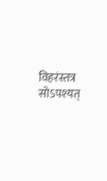विहरंस्तत्र सोऽपश्यत्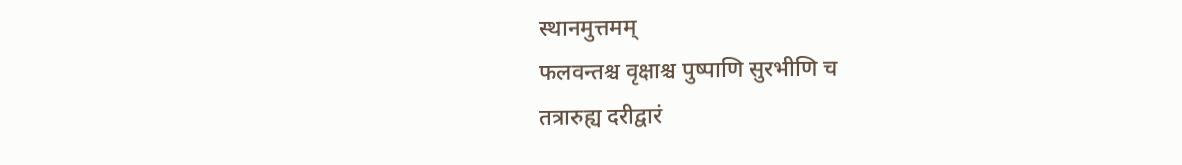स्थानमुत्तमम्
फलवन्तश्च वृक्षाश्च पुष्पाणि सुरभीणि च
तत्रारुह्य दरीद्वारं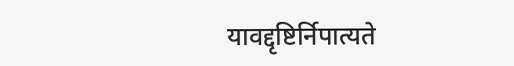यावद्दृष्टिर्निपात्यते